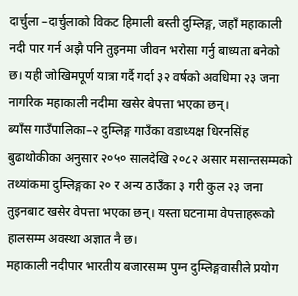दार्चुला –दार्चुलाको विकट हिमाली बस्ती दुम्लिङ्ग, जहाँ महाकाली नदी पार गर्न अझै पनि तुइनमा जीवन भरोसा गर्नु बाध्यता बनेको छ। यही जोखिमपूर्ण यात्रा गर्दै गर्दा ३२ वर्षको अवधिमा २३ जना नागरिक महाकाली नदीमा खसेर बेपत्ता भएका छन्।
ब्याँस गाउँपालिका–२ दुम्लिङ्ग गाउँका वडाध्यक्ष धिरनसिंह बुढाथोकीका अनुसार २०५० सालदेखि २०८२ असार मसान्तसम्मको तथ्यांकमा दुम्लिङ्गका २० र अन्य ठाउँका ३ गरी कुल २३ जना तुइनबाट खसेर वेपत्ता भएका छन्। यस्ता घटनामा वेपत्ताहरूको हालसम्म अवस्था अज्ञात नै छ।
महाकाली नदीपार भारतीय बजारसम्म पुग्न दुम्लिङ्गवासीले प्रयोग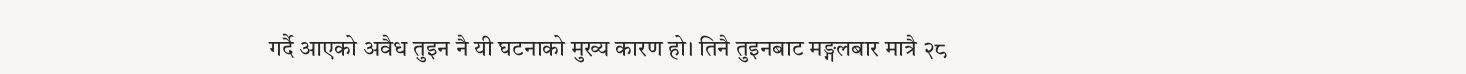गर्दै आएको अवैध तुइन नै यी घटनाको मुख्य कारण हो। तिनै तुइनबाट मङ्गलबार मात्रै २८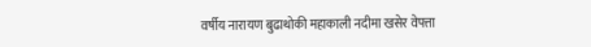वर्षीय नारायण बुढाथोकी महाकाली नदीमा खसेर वेपत्ता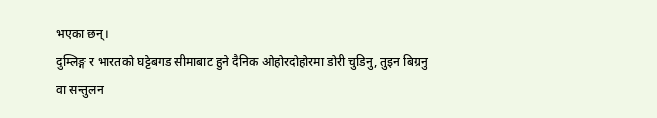भएका छन्।
दुम्लिङ्ग र भारतको घट्टेबगड सीमाबाट हुने दैनिक ओहोरदोहोरमा डोरी चुडिनु, तुइन बिग्रनु वा सन्तुलन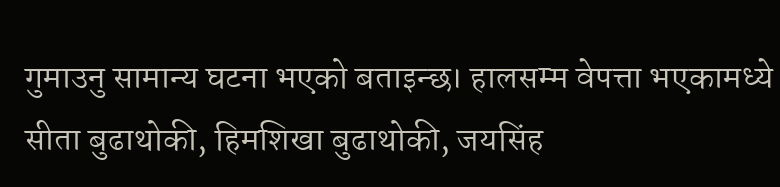गुमाउनु सामान्य घटना भएको बताइन्छ। हालसम्म वेपत्ता भएकामध्ये सीता बुढाथोकी, हिमशिखा बुढाथोकी, जयसिंह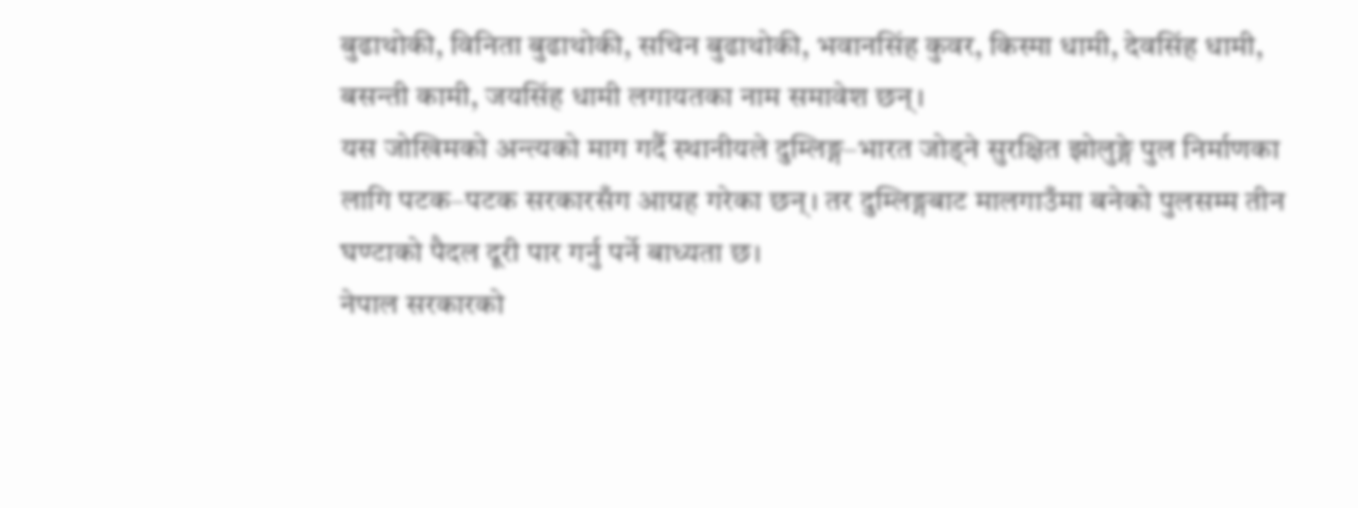बुढाथोकी, विनिता बुढाथोकी, सचिन बुढाथोकी, भवानसिंह कुवर, किस्मा धामी, देवसिंह धामी, बसन्ती कामी, जयसिंह धामी लगायतका नाम समावेश छन्।
यस जोखिमको अन्त्यको माग गर्दै स्थानीयले दुम्लिङ्ग–भारत जोड्ने सुरक्षित झोलुङ्गे पुल निर्माणका लागि पटक–पटक सरकारसँग आग्रह गरेका छन्। तर दुम्लिङ्गबाट मालगाउँमा बनेको पुलसम्म तीन घण्टाको पैदल दूरी पार गर्नु पर्ने बाध्यता छ।
नेपाल सरकारको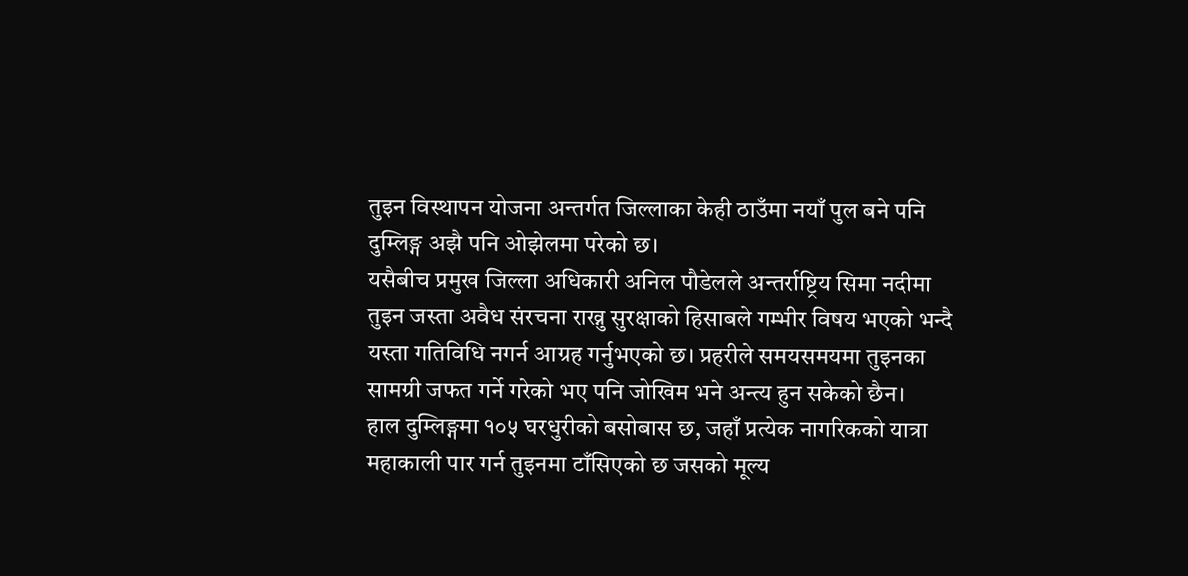तुइन विस्थापन योजना अन्तर्गत जिल्लाका केही ठाउँमा नयाँ पुल बने पनि दुम्लिङ्ग अझै पनि ओझेलमा परेको छ।
यसैबीच प्रमुख जिल्ला अधिकारी अनिल पौडेलले अन्तर्राष्ट्रिय सिमा नदीमा तुइन जस्ता अवैध संरचना राख्नु सुरक्षाको हिसाबले गम्भीर विषय भएको भन्दै यस्ता गतिविधि नगर्न आग्रह गर्नुभएको छ। प्रहरीले समयसमयमा तुइनका सामग्री जफत गर्ने गरेको भए पनि जोखिम भने अन्त्य हुन सकेको छैन।
हाल दुम्लिङ्गमा १०५ घरधुरीको बसोबास छ, जहाँ प्रत्येक नागरिकको यात्रा महाकाली पार गर्न तुइनमा टाँसिएको छ जसको मूल्य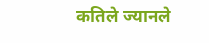कतिले ज्यानले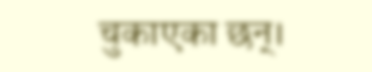चुकाएका छन्।